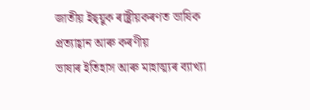জাতীয় ইছ্য়ুক ৰাষ্ট্ৰীয়কৰণত ভাষিক প্ৰত্যাহ্ৱান আৰু কৰণীয়
ভাষাৰ ইতিহাস আৰু মাহাত্ম্যৰ ব্যাখ্যা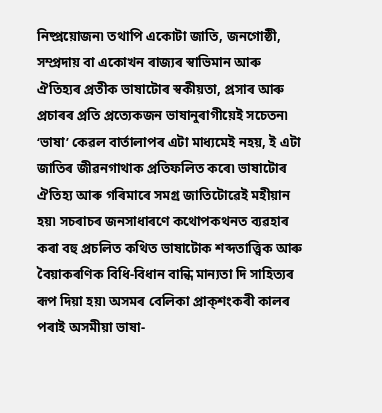নিষ্প্ৰয়োজন৷ তথাপি একোটা জাতি, জনগোষ্ঠী, সম্প্ৰদায় বা একোখন ৰাজ্যৰ স্বাভিমান আৰু ঐতিহ্যৰ প্ৰতীক ভাষাটোৰ স্বকীয়তা, প্ৰসাৰ আৰু প্ৰচাৰৰ প্ৰতি প্ৰত্যেকজন ভাষানুৰাগীয়েই সচেতন৷ ‘ভাষা’ কেৱল বাৰ্তালাপৰ এটা মাধ্যমেই নহয়, ই এটা জাতিৰ জীৱনগাথাক প্ৰতিফলিত কৰে৷ ভাষাটোৰ ঐতিহ্য আৰু গৰিমাৰে সমগ্ৰ জাতিটোৱেই মহীয়ান হয়৷ সচৰাচৰ জনসাধাৰণে কথোপকথনত ব্যৱহাৰ কৰা বহু প্ৰচলিত কথিত ভাষাটোক শব্দতাত্ত্বিক আৰু বৈয়াকৰণিক বিধি-বিধান বান্ধি মান্যতা দি সাহিত্যৰ ৰূপ দিয়া হয়৷ অসমৰ বেলিকা প্ৰাক্শংকৰী কালৰ পৰাই অসমীয়া ভাষা-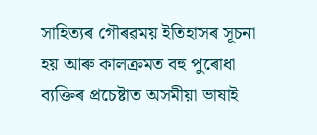সাহিত্যৰ গৌৰৱময় ইতিহাসৰ সূচনা হয় আৰু কালক্ৰমত বহু পুৰোধা ব্যক্তিৰ প্ৰচেষ্টাত অসমীয়া ভাষাই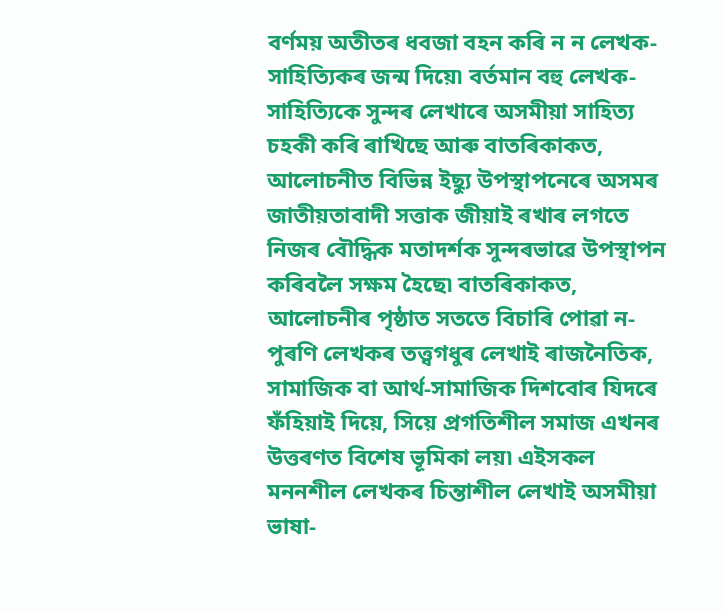বৰ্ণময় অতীতৰ ধবজা বহন কৰি ন ন লেখক-সাহিত্যিকৰ জন্ম দিয়ে৷ বৰ্তমান বহু লেখক-সাহিত্যিকে সুন্দৰ লেখাৰে অসমীয়া সাহিত্য চহকী কৰি ৰাখিছে আৰু বাতৰিকাকত, আলোচনীত বিভিন্ন ইছ্যু উপস্থাপনেৰে অসমৰ জাতীয়তাবাদী সত্তাক জীয়াই ৰখাৰ লগতে নিজৰ বৌদ্ধিক মতাদৰ্শক সুন্দৰভাৱে উপস্থাপন কৰিবলৈ সক্ষম হৈছে৷ বাতৰিকাকত, আলোচনীৰ পৃষ্ঠাত সততে বিচাৰি পোৱা ন-পুৰণি লেখকৰ তত্ত্বগধুৰ লেখাই ৰাজনৈতিক, সামাজিক বা আৰ্থ-সামাজিক দিশবোৰ যিদৰে ফঁহিয়াই দিয়ে, সিয়ে প্ৰগতিশীল সমাজ এখনৰ উত্তৰণত বিশেষ ভূমিকা লয়৷ এইসকল মননশীল লেখকৰ চিন্তাশীল লেখাই অসমীয়া ভাষা-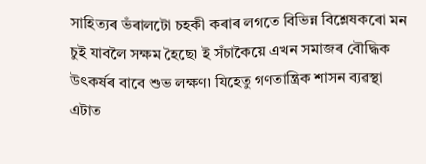সাহিত্যৰ ভঁৰালটো চহকী কৰাৰ লগতে বিভিন্ন বিশ্লেষকৰো মন চুই যাবলৈ সক্ষম হৈছে৷ ই সঁচাকৈয়ে এখন সমাজৰ বৌদ্ধিক উৎকৰ্ষৰ বাবে শুভ লক্ষণ৷ যিহেতু গণতান্ত্ৰিক শাসন ব্যৱস্থা এটাত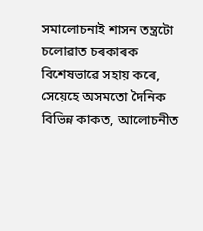সমালোচনাই শাসন তন্ত্ৰটো চলোৱাত চৰকাৰক বিশেষভাৱে সহায় কৰে, সেয়েহে অসমতো দৈনিক বিভিন্ন কাকত, আলোচনীত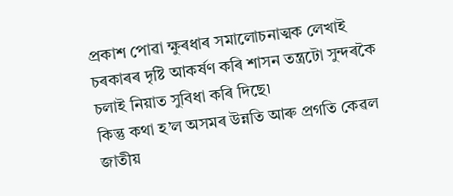প্ৰকাশ পোৱা ক্ষুৰধাৰ সমালোচনাত্মক লেখাই চৰকাৰৰ দৃষ্টি আকৰ্ষণ কৰি শাসন তন্ত্ৰটো সুন্দৰকৈ চলাই নিয়াত সুবিধা কৰি দিছে৷
কিন্তু কথা হ’ল অসমৰ উন্নতি আৰু প্ৰগতি কেৱল জাতীয়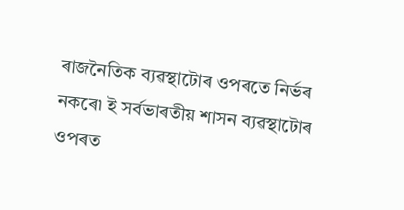ৰাজনৈতিক ব্যৱস্থাটোৰ ওপৰতে নিৰ্ভৰ নকৰে৷ ই সৰ্বভাৰতীয় শাসন ব্যৱস্থাটোৰ ওপৰত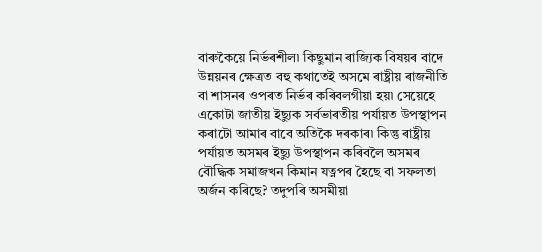বাৰুকৈয়ে নিৰ্ভৰশীল৷ কিছুমান ৰাজ্যিক বিষয়ৰ বাদে উন্নয়নৰ ক্ষেত্ৰত বহু কথাতেই অসমে ৰাষ্ট্ৰীয় ৰাজনীতি বা শাসনৰ ওপৰত নিৰ্ভৰ কৰিবলগীয়া হয়৷ সেয়েহে একোটা জাতীয় ইছ্যুক সৰ্বভাৰতীয় পৰ্যায়ত উপস্থাপন কৰাটো আমাৰ বাবে অতিকৈ দৰকাৰ৷ কিন্তু ৰাষ্ট্ৰীয় পৰ্যায়ত অসমৰ ইছ্যু উপস্থাপন কৰিবলৈ অসমৰ বৌদ্ধিক সমাজখন কিমান যত্নপৰ হৈছে বা সফলতা অৰ্জন কৰিছে? তদুপৰি অসমীয়া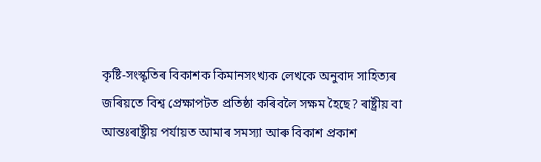কৃষ্টি-সংস্কৃতিৰ বিকাশক কিমানসংখ্যক লেখকে অনুবাদ সাহিত্যৰ জৰিয়তে বিশ্ব প্ৰেক্ষাপটত প্ৰতিষ্ঠা কৰিবলৈ সক্ষম হৈছে? ৰাষ্ট্ৰীয় বা আন্তঃৰাষ্ট্ৰীয় পৰ্যায়ত আমাৰ সমস্যা আৰু বিকাশ প্ৰকাশ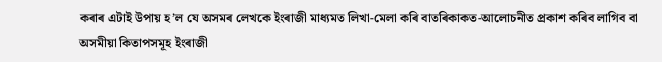কৰাৰ এটাই উপায় হ’ল যে অসমৰ লেখকে ইংৰাজী মাধ্যমত লিখা-মেলা কৰি বাতৰিকাকত-আলোচনীত প্ৰকাশ কৰিব লাগিব বা অসমীয়া কিতাপসমূহ ইংৰাজী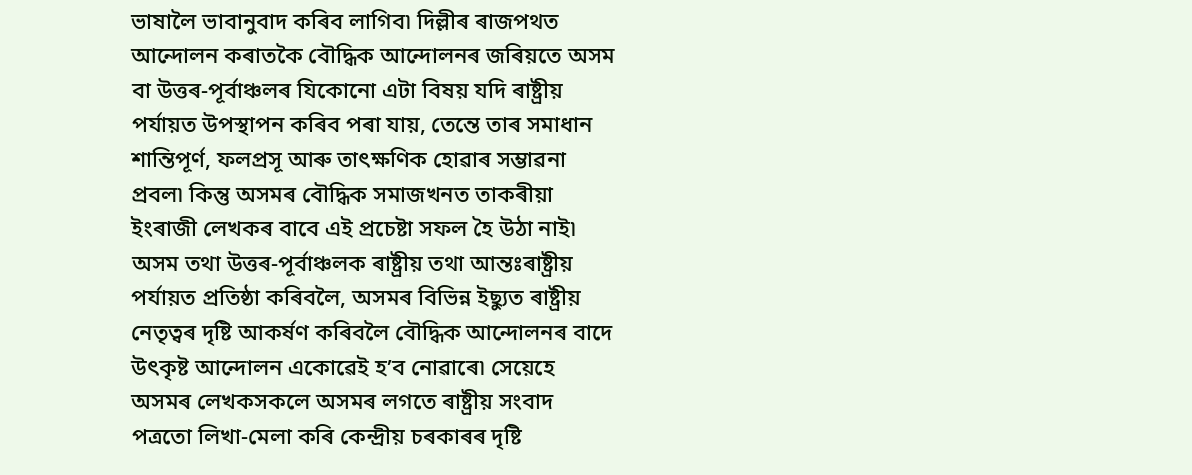ভাষালৈ ভাবানুবাদ কৰিব লাগিব৷ দিল্লীৰ ৰাজপথত আন্দোলন কৰাতকৈ বৌদ্ধিক আন্দোলনৰ জৰিয়তে অসম বা উত্তৰ-পূৰ্বাঞ্চলৰ যিকোনো এটা বিষয় যদি ৰাষ্ট্ৰীয় পৰ্যায়ত উপস্থাপন কৰিব পৰা যায়, তেন্তে তাৰ সমাধান শান্তিপূৰ্ণ, ফলপ্ৰসূ আৰু তাৎক্ষণিক হোৱাৰ সম্ভাৱনা প্ৰবল৷ কিন্তু অসমৰ বৌদ্ধিক সমাজখনত তাকৰীয়া ইংৰাজী লেখকৰ বাবে এই প্ৰচেষ্টা সফল হৈ উঠা নাই৷ অসম তথা উত্তৰ-পূৰ্বাঞ্চলক ৰাষ্ট্ৰীয় তথা আন্তঃৰাষ্ট্ৰীয় পৰ্যায়ত প্ৰতিষ্ঠা কৰিবলৈ, অসমৰ বিভিন্ন ইছ্যুত ৰাষ্ট্ৰীয় নেতৃত্বৰ দৃষ্টি আকৰ্ষণ কৰিবলৈ বৌদ্ধিক আন্দোলনৰ বাদে উৎকৃষ্ট আন্দোলন একোৱেই হ’ব নোৱাৰে৷ সেয়েহে অসমৰ লেখকসকলে অসমৰ লগতে ৰাষ্ট্ৰীয় সংবাদ পত্ৰতো লিখা-মেলা কৰি কেন্দ্ৰীয় চৰকাৰৰ দৃষ্টি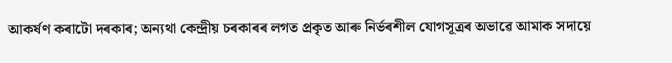আকৰ্ষণ কৰাটো দৰকাৰ; অন্যথা কেন্দ্ৰীয় চৰকাৰৰ লগত প্ৰকৃত আৰু নিৰ্ভৰশীল যোগসূত্ৰৰ অভাৱে আমাক সদায়ে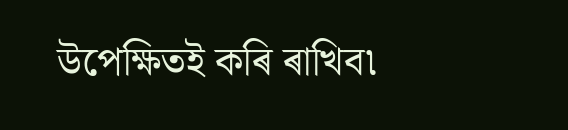উপেক্ষিতই কৰি ৰাখিব৷